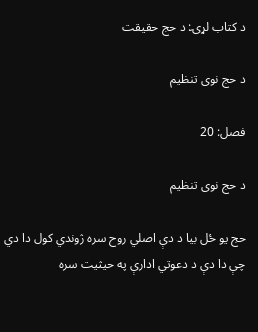د کتاب لړۍ: د حج حقيقت

د حج نوی تنظیم

فصل: 20

د حج نوی تنظیم

حج یو ځل بیا د دې اصلي روح سره ژوندي کول دا دي چې دا دې د دعوتي ادارې په حیثیت سره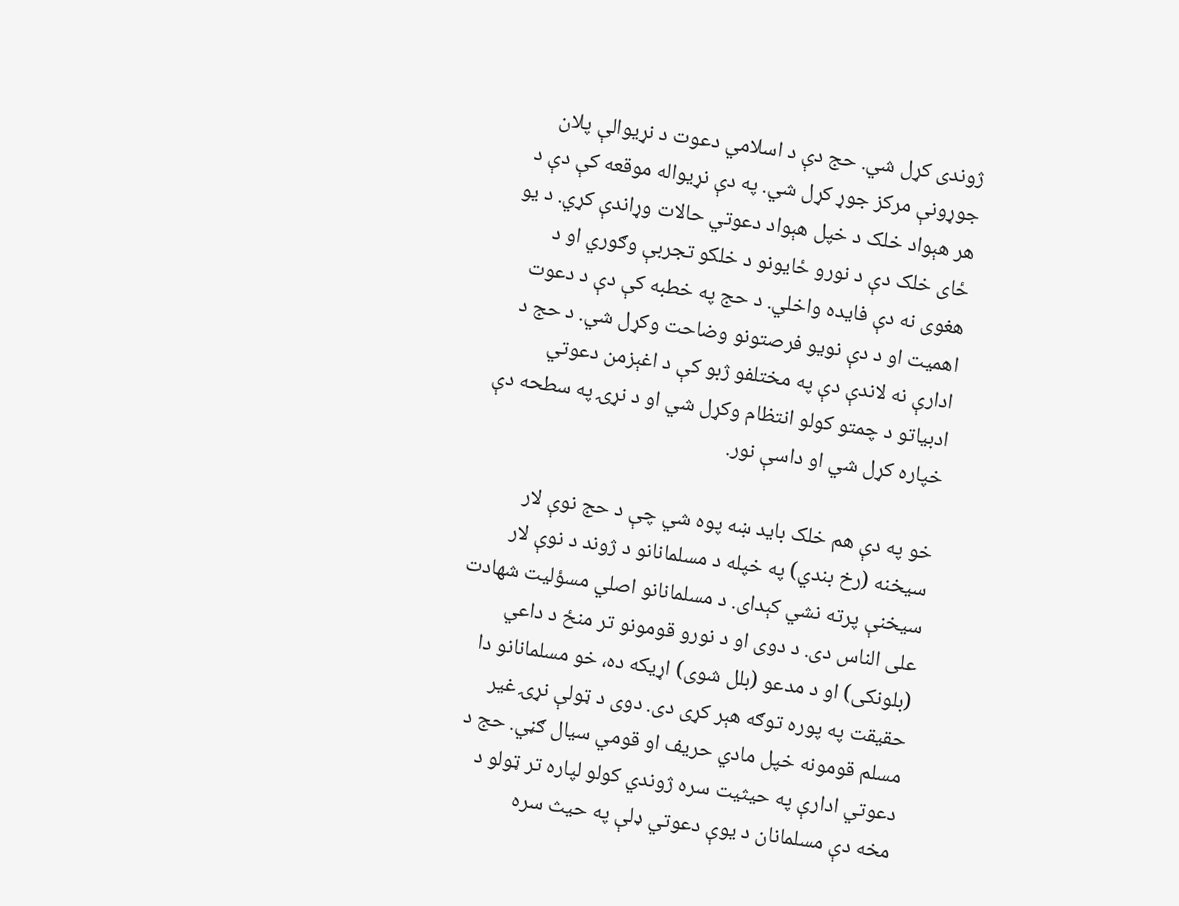ژوندی کړل شي. حج دې د اسلامي دعوت د نړیوالې پلان جوړونې مرکز جوړ کړل شي. په دې نړیواله موقعه کې دې د هر هېواد خلک د خپل هېواد دعوتي حالات وړاندې کړي. د یو ځای خلک دې د نورو ځایونو د خلکو تجربې وګوري او د هغوی نه دې فایده واخلي. د حج په خطبه کې دې د دعوت اهمیت او د دې نویو فرصتونو وضاحت وکړل شي. د حج د ادارې نه لاندې دې په مختلفو ژبو کې د اغېزمن دعوتي ادبیاتو د چمتو کولو انتظام وکړل شي او د نړۍ په سطحه دې خپاره کړل شي او داسې نور.

خو په دې هم خلک باید ښه پوه شي چې د حج نوې لار سیخنه (رخ بندي) په خپله د مسلمانانو د ژوند د نوې لار سیخنې پرته نشي کېدای. د مسلمانانو اصلي مسؤلیت شهادت علی الناس دی. د دوی او د نورو قومونو تر منځ د داعي (بلونکی) او د مدعو (بلل شوی) اړیکه ده، خو مسلمانانو دا حقیقت په پوره توګه هېر کړی دی. دوی د ټولې نړۍ غیر مسلم قومونه خپل مادي حریف او قومي سیال ګڼي. حج د دعوتي ادارې په حیثیت سره ژوندي کولو لپاره تر ټولو د مخه دې مسلمانان د یوې دعوتي ډلې په حیث سره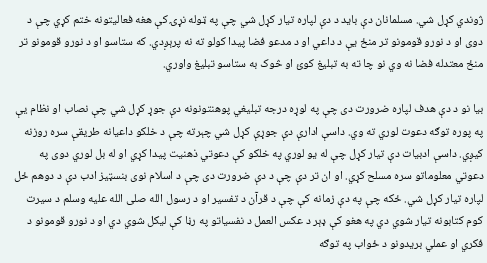ژوندي کړل شي. مسلمانان دې باید د دې لپاره تیار کړل شي چې په ټوله نړۍ کې هغه فعالیتونه ختم کړي چې د دوی او د نورو قومونو تر منځ یې د داعي او د مدعو فضا پیدا کولو ته نه پرېږدي. که ستاسو او د نورو قومونو تر منځ معتدله فضا نه وي نو چا ته به تبلیغ کوئ او څوک به ستاسو تبلیغ واوري.

بیا نو د دې هدف لپاره ضرورت دی چې په لوړه درجه تبلیغي پوهنتونونه دې جوړ کړل شي چې نصاب او نظام یې په پوره توګه دعوت لوري ته وي. داسې ادارې دې جوړې کړل شي چېرته چې د خلکو داعیانه طریقې سره روزنه کیږي. داسې ادبیات دې تیار کړل چې له یو لوري په خلکو کې دعوتي ذهنیت پیدا کړي او له بل لوري دوی په دعوتي معلوماتو سره مسلح کړي. او ان تر دې چې د دې ضرورت دی چې د اسلام نوی بنسټیز ادب دې د دوهم ځل لپاره تیار کړل شي. ځکه چې په دې زمانه کې چې د قرآن د تفسیر او د رسول الله صلى الله عليه وسلم د سیرت کوم کتابونه تیار شوي دي په هغو کې ډېر د عکس العمل د نفسیاتو په رڼا کې لیکل شوي دي او د نورو قومونو د فکري او عملي بریدونو د ځواب په توګه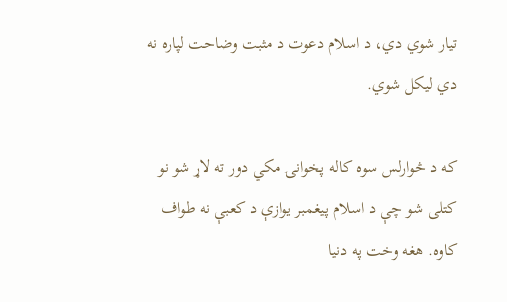تیار شوي دي، د اسلام دعوت د مثبت وضاحت لپاره نه دي لیکل شوي.

که د څوارلس سوه کاله پخوانۍ مکي دور ته لاړ شو نو کتلی شو چې د اسلام پیغمبر یوازې د کعبې نه طواف کاوه. هغه وخت په دنیا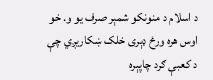د اسلام د منونکو شمېر صرف یو و. خو اوس هره ورځ ډېری خلک ښکاریږي چې د کعبې ګرد چاپېره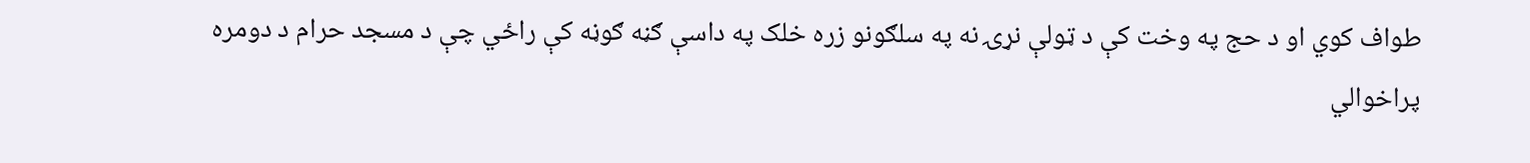طواف کوي او د حج په وخت کې د ټولې نړۍ نه په سلګونو زره خلک په داسې ګڼه ګوڼه کې راځي چې د مسجد حرام د دومره پراخوالي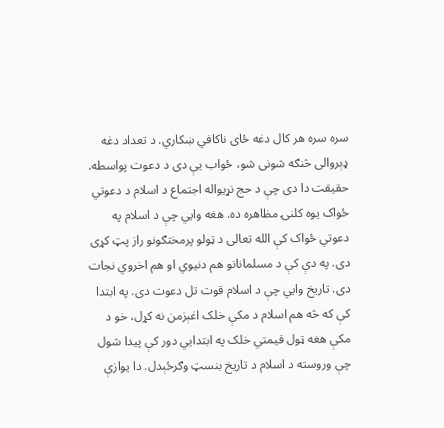سره سره هر کال دغه ځای ناکافي ښکاري. د تعداد دغه ډېروالی څنګه شونی شو، ځواب یې دی د دعوت پواسطه. حقیقت دا دی چې د حج نړیواله اجتماع د اسلام د دعوتي ځواک یوه کلنۍ مظاهره ده. هغه وايي چې د اسلام په دعوتي ځواک کې الله تعالی د ټولو پرمختګونو راز پټ کړی دی. په دې کې د مسلمانانو هم دنیوي او هم اخروي نجات دی. تاریخ وايي چې د اسلام قوت تل دعوت دی. په ابتدا کې که څه هم اسلام د مکې خلک اغېزمن نه کړل، خو د مکې هغه ټول قیمتي خلک په ابتدایي دور کې پیدا شول چې وروسته د اسلام د تاریخ بنسټ وګرځېدل. دا یوازې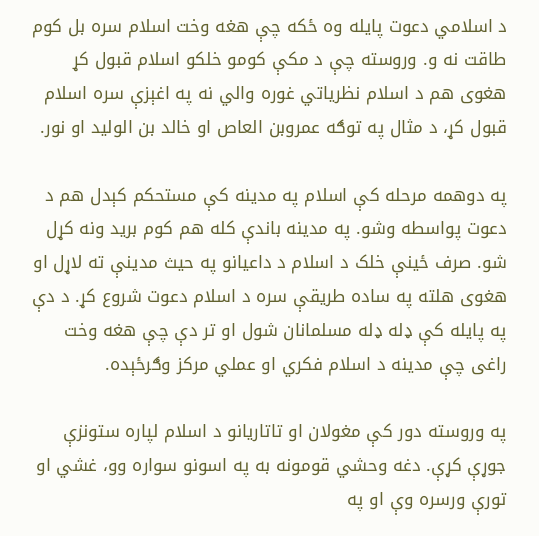د اسلامي دعوت پایله وه ځکه چې هغه وخت اسلام سره بل کوم طاقت نه و. وروسته چې د مکې کومو خلکو اسلام قبول کړ هغوی هم د اسلام نظریاتي غوره والي نه په اغېزې سره اسلام قبول کړ، د مثال په توګه عمروبن العاص او خالد بن الولید او نور.

په دوهمه مرحله کې اسلام په مدینه کې مستحکم کېدل هم د دعوت پواسطه وشو. په مدینه باندې کله هم کوم برید ونه کړل شو. صرف ځينې خلک د اسلام د داعیانو په حیث مدینې ته لاړل او هغوی هلته په ساده طریقې سره د اسلام دعوت شروع کړ. د دې په پایله کې ډله ډله مسلمانان شول او تر دې چې هغه وخت راغی چې مدینه د اسلام فکري او عملي مرکز وګرځېده.

په وروسته دور کې مغولان او تاتاریانو د اسلام لپاره ستونزې جوړې کړې. دغه وحشي قومونه به په اسونو سواره وو، غشي او تورې ورسره وې او په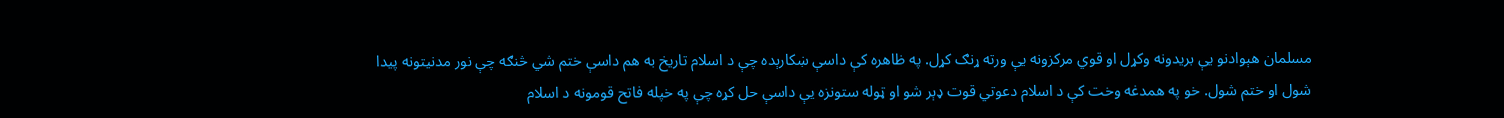مسلمان هېوادنو يې بریدونه وکړل او قوي مرکزونه یې ورته ړنګ کړل. په ظاهره کې داسې ښکارېده چې د اسلام تاریخ به هم داسې ختم شي څنګه چې نور مدنیتونه پیدا شول او ختم شول. خو په همدغه وخت کې د اسلام دعوتي قوت ډېر شو او ټوله ستونزه یې داسې حل کړه چې په خپله فاتح قومونه د اسلام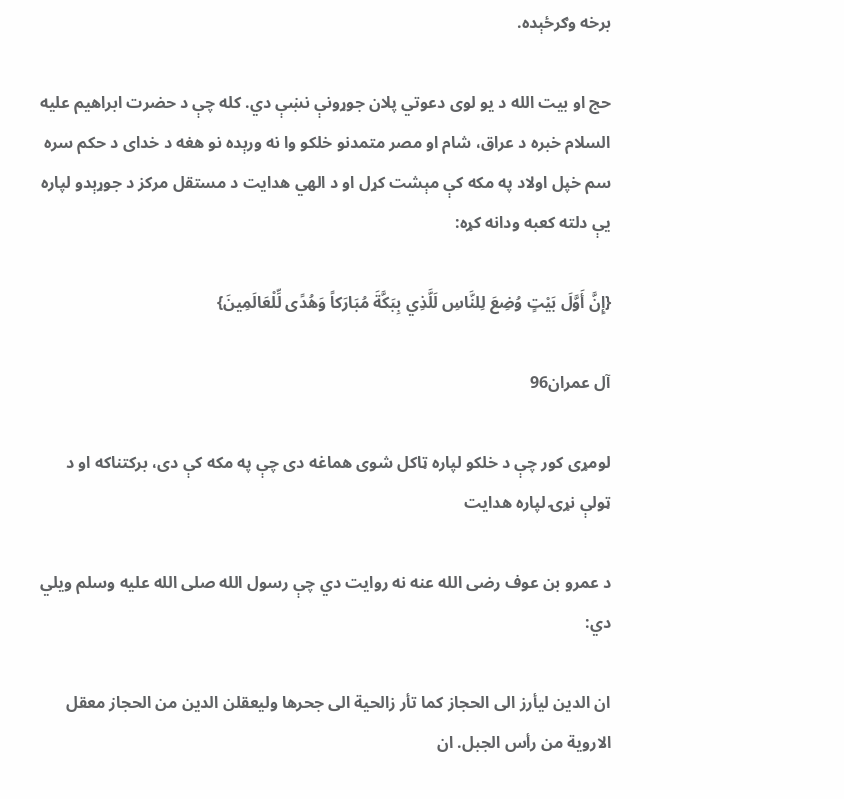برخه وګرځېده.

حج او بیت الله د یو لوی دعوتي پلان جوړونې نښې دي. کله چې د حضرت ابراهیم علیه السلام خبره د عراق، شام او مصر متمدنو خلکو وا نه ورېده نو هغه د خدای د حکم سره سم خپل اولاد په مکه کې مېشت کړل او د الهي هدایت د مستقل مرکز د جوړېدو لپاره یې دلته کعبه ودانه کړه:

{إِنَّ أَوَّلَ بَيْتٍ وُضِعَ لِلنَّاسِ لَلَّذِي بِبَكَّةَ مُبَارَكاً وَهُدًى لِّلْعَالَمِينَ}

آل عمران96

لومړی کور چې د خلکو لپاره ټاکل شوی هماغه دی چې په مکه کې دی، برکتناکه او د ټولې نړۍ لپاره هدایت

د عمرو بن عوف رضی الله عنه نه روایت دي چې رسول الله صلى الله عليه وسلم ویلي دي:

ان الدین لیأرز الی الحجاز كما تأر زالحیة الی جحرها ولیعقلن الدین من الحجاز معقل الارویة من رأس الجبل. ان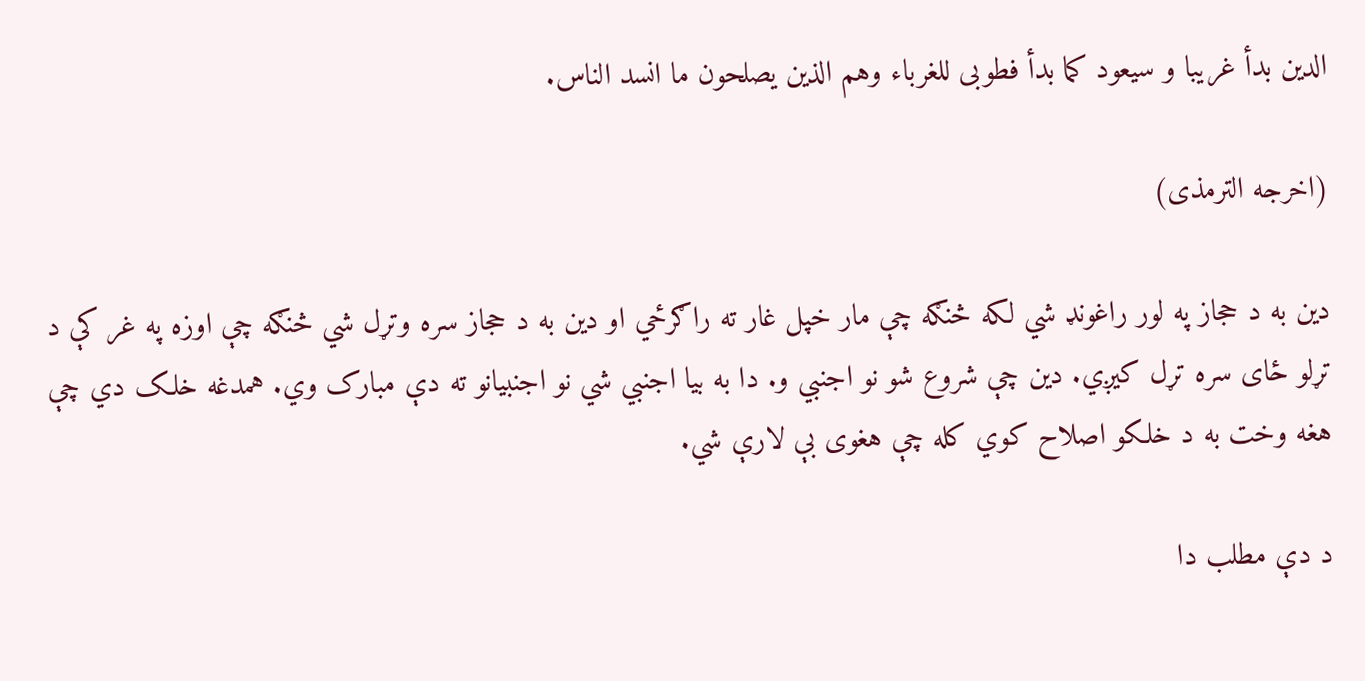الدین بدأ غریبا و سیعود كما بدأ فطوبی للغرباء وهم الذین یصلحون ما انسد الناس.

(اخرجه الترمذی)

دین به د حجاز په لور راغونډ شي لکه څنګه چې مار خپل غار ته راګرځي او دین به د حجاز سره وتړل شي څنګه چې اوزه په غر کې د تړلو ځای سره تړل کیږي. دین چې شروع شو نو اجنبي و. دا به بیا اجنبي شي نو اجنبیانو ته دې مبارک وي. همدغه خلک دي چې هغه وخت به د خلکو اصلاح کوي کله چې هغوی بې لارې شي.

د دې مطلب دا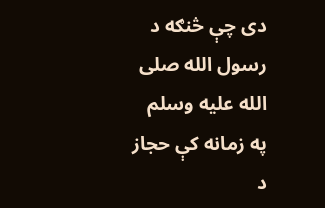دی چې څنګه د رسول الله صلى الله عليه وسلم په زمانه کې حجاز د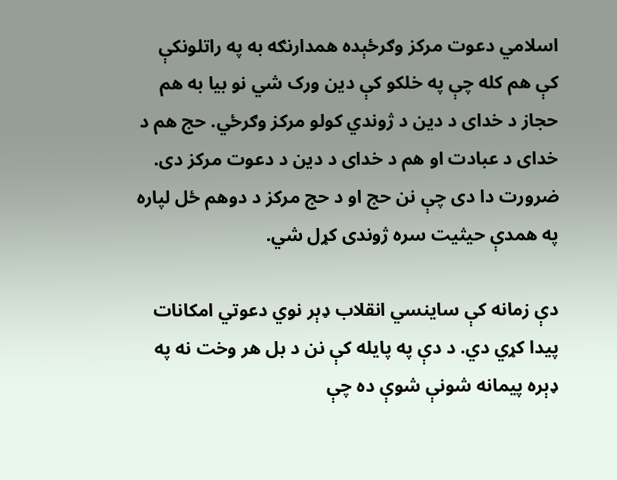اسلامي دعوت مرکز وګرځېده همدارنګه به په راتلونکې کې هم کله چې په خلکو کې دین ورک شي نو بیا به هم حجاز د خدای د دین د ژوندي کولو مرکز وګرځي. حج هم د خدای د عبادت او هم د خدای د دین د دعوت مرکز دی. ضرورت دا دی چې نن حج او د حج مرکز د دوهم ځل لپاره په همدې حیثیت سره ژوندی کړل شي.

دې زمانه کې ساینسي انقلاب ډېر نوي دعوتي امکانات پیدا کړي دي. د دې په پایله کې نن د بل هر وخت نه په ډېره پیمانه شونې شوې ده چې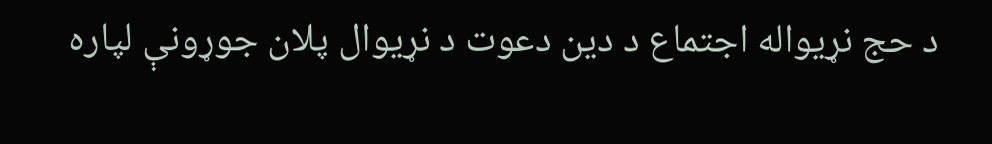د حج نړیواله اجتماع د دین دعوت د نړیوال پلان جوړونې لپاره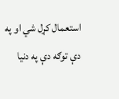استعمال کړل شي او په دې توګه دې په دنیا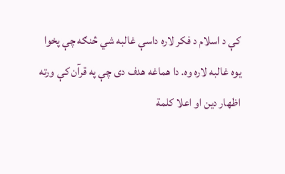کې د اسلام د فکر لاره داسې غالبه شي څنګه چې پخوا یوه غالبه لاره وه. دا هماغه هدف دی چې په قرآن کې ورته اظهار دین او اعلا کلمة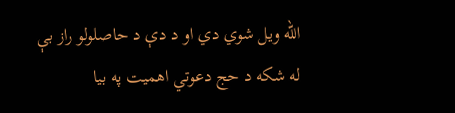الله ویل شوي دي او د دې د حاصلولو راز بې له شکه د حج دعوتي اهمیت په بیا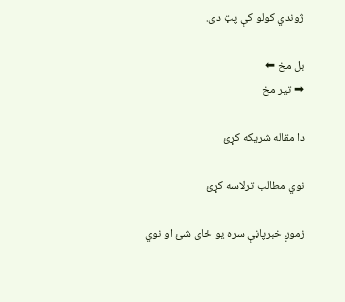ژوندي کولو کې پټ دی.

بل مخ ⬅
➡ تیر مخ

دا مقاله شریکه کړئ

نوي مطالب ترلاسه کړئ

زموږ خبرپاڼې سره یو ځای شئ او نوي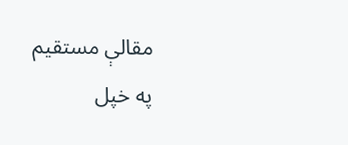مقالې مستقیم په خپل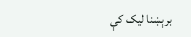برېښنا لیک کې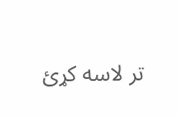تر لاسه کړئ